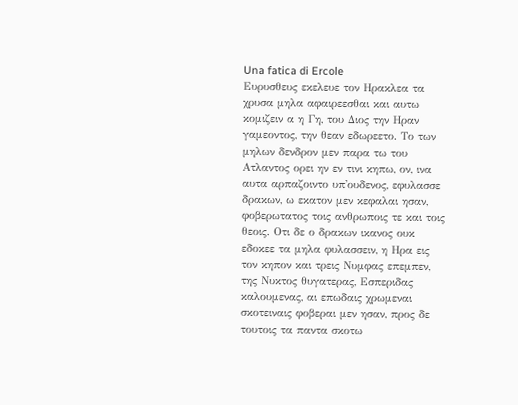Una fatica di Ercole
Ευρυσθευς εκελευε τον Ηρακλεα τα χρυσα μηλα αφαιρεεσθαι και αυτω κομιζειν α η Γη, του Διος την Ηραν γαμεοντος, την θεαν εδωρεετο. Το των μηλων δενδρον μεν παρα τω του Ατλαντος ορει ην εν τινι κηπω, ον, ινα αυτα αρπαζοιντο υπ'ουδενος, εφυλασσε δρακων, ω εκατον μεν κεφαλαι ησαν, φοβερωτατος τοις ανθρωποις τε και τοις θεοις. Οτι δε ο δρακων ικανος ουκ εδοκεε τα μηλα φυλασσειν, η Ηρα εις τον κηπον και τρεις Νυμφας επεμπεν, της Νυκτος θυγατερας, Εσπεριδας καλουμενας, αι επωδαις χρωμεναι σκοτειναις φοβεραι μεν ησαν, προς δε τουτοις τα παντα σκοτω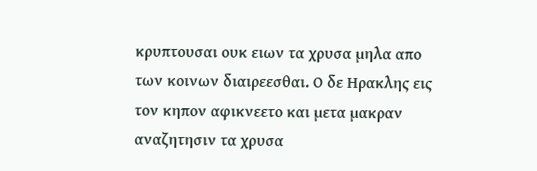κρυπτουσαι ουκ ειων τα χρυσα μηλα απο των κοινων διαιρεεσθαι. Ο δε Ηρακλης εις τον κηπον αφικνεετο και μετα μακραν αναζητησιν τα χρυσα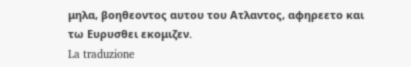μηλα, βοηθεοντος αυτου του Ατλαντος, αφηρεετο και τω Ευρυσθει εκομιζεν.
La traduzione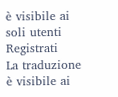è visibile ai soli utenti Registrati
La traduzione è visibile ai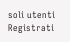soli utenti Registrati